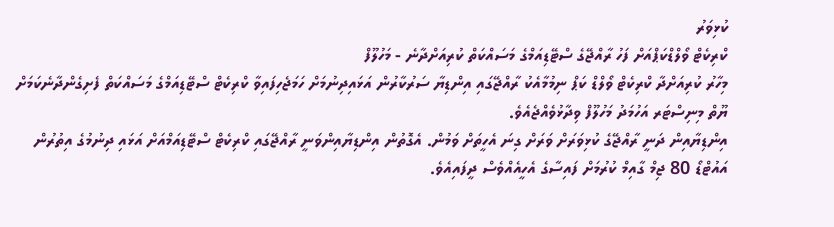ކުޅިވަރު
ކްރިކެޓް ވޯލްޑްކަޕްއަށް ފަހު ރާއްޖޭގެ ސްޓޭޑިއަމްގެ މަސައްކަތް ކުރިއަށްދާނެ - މަހުލޫފް
މިހާރު ކުރިއަށްދާ ކްރިކެޓް ވޯލްޑް ކަޕް ނިމުމާއެކު ރާއްޖޭގައި އިންޑިޔާ ސަރުކާރުން އަޅައިދިނުމަށް ހަމަޖެހިފައިވާ ކްރިކެޓް ސްޓޭޑިއަމްގެ މަސައްކަތް ފެށިގެންދާނެކަމަށް ޔޫތް މިނިސްޓަރ އަހުމަދު މަހުލޫފް ވިދާޅުވެއްޖެއެވެ.
އިންޑިޔާއިން ދަނީ ރާއްޖޭގެ ކުޅިވަރަށް ވަރަށް ގިނަ އެހީތަށް ވަމުން. އެގޮތުން އިންޑިޔާއިންވަނީ ރާއްޖޭގައި ކްރިކެޓް ސްޓޭޑިއަމްއަށް އަޅައި ދިނުމުގެ އިތުރުން އައުޓްޑޯ 80 ޖިމް ގާއިމް ކުރުމަށް ފައިސާގެ އެހީއެއްވެސް ދީފައިއެވެ.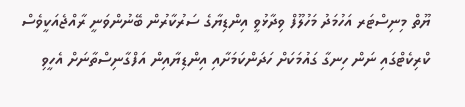ޔޫތް މިނިސްޓަރ އަހުމަދު މަހުލޫފް ވިދާޅުވީ އިންޑިޔާގެ ސަރުކާރުން ބޭނުންވަނީ ރާއްޖެއަކީވެސް ކްރިކެޓްގައި ނަން ހިނގާ ގައުމަކަށް ހަދަންކަމަށާއި އިންޑިޔާއިން އަފްގާނިސްތާނަށް އެހީވި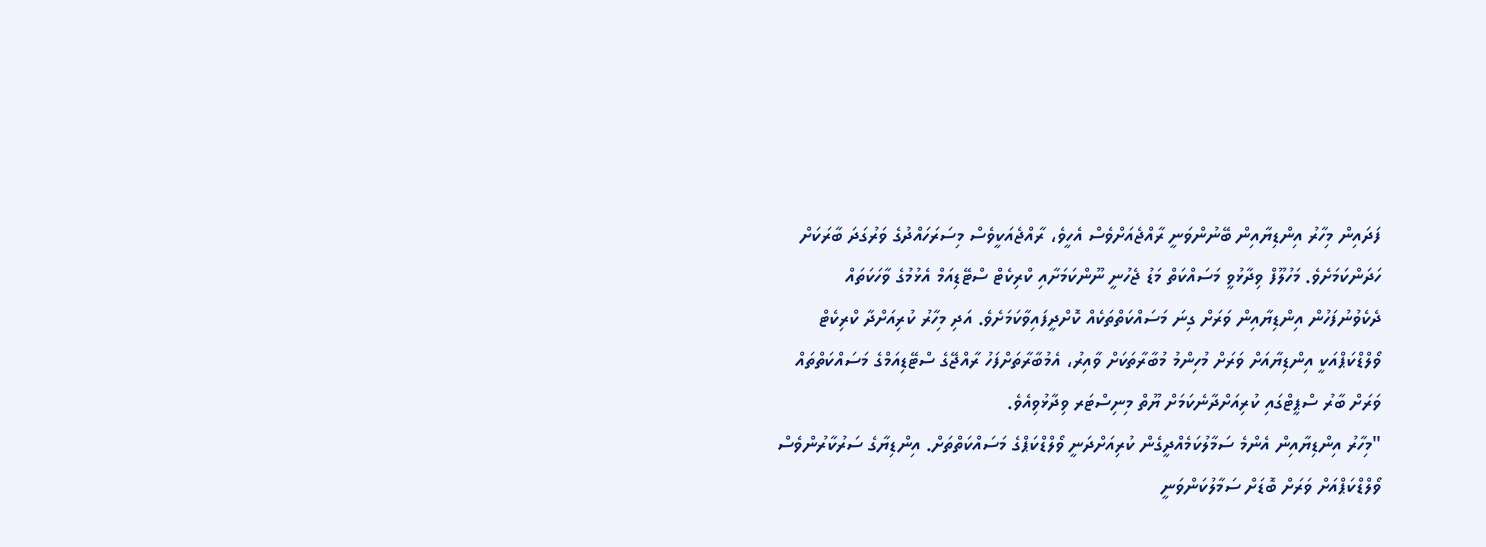ފަދައިން މިހާރު އިންޑިޔާއިން ބޭނުންވަނީ ރާއްޖެއަށްވެސް އެހީވެ، ރާއްޖެއަކީވެސް މިސަރަހައްދުގެ ވަރުގަދަ ބާރަކަށް ހަދަންކަމަށެވެ. މަހުލޫފް ވިދާޅުވީ މަސައްކަތް މަޑު ޖެހުނީ ނޫންކަމަށާއި ކްރިކެޓް ސްޓޭޑިއަމް އެޅުމުގެ ވާހަކަތައް ދެކެވުނުފަހުން އިންޑިޔާއިން ވަރަށް ގިނަ މަސައްކަތްތަކެއް ކޮށްދީފައިވާކަމަށެވެ. އަދި މިހާރު ކުރިއަށްދާ ކްރިކެޓް ވޯލްޑްކަޕްއަކީ އިންޑިޔާއަށް ވަރަށް މުހިންމު މުބާރާތަކަށް ވާއިރު، އެމުބާރާތަށްފަހު ރާއްޖޭގެ ސްޓޭޑިއަމްގެ މަސައްކަތްތައް ވަރަށް ބާރު ސްޕީޓްގައި ކުރިއަށްދާނެކަމަށް ޔޫތް މިނިސްޓަރ ވިދާޅުވިއެވެ.
"މިހާރު އިންޑިޔާއިން އެންމެ ސަމާލުކަމެއްދީގެން ކުރިއަށްދަނީ ވޯލްޑްކަޕްގެ މަސައްކަތްތަށް. އިންޑިޔާގެ ސަރުކާރުންވެސް ވޯލްޑްކަޕްއަށް ވަރަށް ބޮޑަށް ސަމާލުކަންވަނީ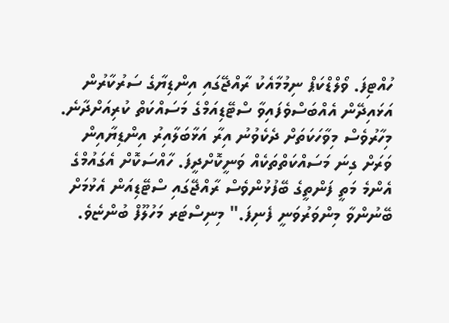ހުއްޓިފަ. ވޯލްޑްކަޕް ނިމުމާއެކު ރާއްޖޭގައި އިންޑިޔާގެ ސަރުކާރުން އަޅައިދޭން އެއްބަސްވެފައިވާ ސްޓޭޑިއަމްގެ މަސައްކަތް ކުރިއަށްދާނެ. މިހާރުވެސް މިވާހަކަތަށް ދެކެވުނު އިރާ އަޅާބަލާއިރު އިންޑިޔާއިން ވަރަށް ގިނަ މަސައްކަތްތަކެއް ވަނީކޮށްދީފަ. ހާއްސަކޮށް އެގައުމްގެ އެންމެ މަތީ ފަންތީގެ ބޭފުޅުންވެސް ރާއްޖޭގައި ސްޓޭޑިއަން އެޅުމަށް ބޭނުންވާ މިންވަރުވަނީ ފެނިފަ." މިނިސްޓަރ މަހުލޫފް ބުންޏެވެ.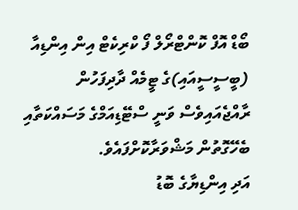ބޯޑް އޮފް ކޮންޓްރޯލް ފޯ ކްރިކެޓް އިން އިންޑިއާ (ބީސީސީއައި)ގެ ޓީމެއް ދާދިފަހުން ރާއްޖެއައިވެސް ވަނީ ސްޓޭޑިއަމްގެ މަސައްކަތާއި ބެހޭގޮތުން މަޝްވަރާކޮށްފައެވެ.
އަދި އިންޑިޔާގެ ބޮޑު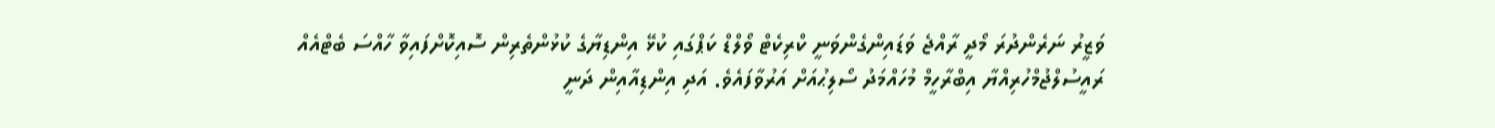ވަޒީރު ނަރެންދުރަ މޯދީ ރާއްޖެ ވަޑައިންގެންވަނީ ކްރިކެޓް ވޯލްޑް ކަޕްގައި ކުޅޭ އިންޑިޔާގެ ކުޅުންތެރިން ސޮއިކޮށްފައިވާ ހާއްސަ ބެޓްއެއް ރައީސުލްޖުމްހުރިއްޔާ އިބްރާހީމް މުހައްމަދު ސޯލިޙުއަށް އަރުވާފައެވެ. އަދި އިންޑިއާއިން ދަނީ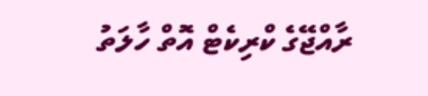ރާއްޖޭގެ ކްރިކެޓް އޮތް ހާލަތު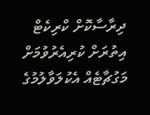ދިރާސާކޮށް ކްރިކެޓް އިތުރަށް ކުރިއެރުވުމަށް މަގުޗާޓެއް އެކުލަވާލުމުގެ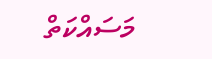މަސައްކަތް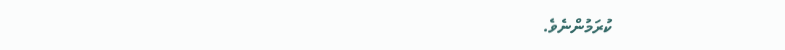ކުރަމުންނެވެ.